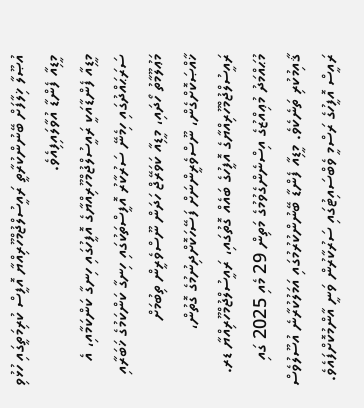އުޞޫލާ ޚިލާފަށް ބޭނުންކުރާތީ ރައީސުލްޖުމްހޫރިއްޔާ އޮފީސް ކުރިމަތީގައި ހުޅުވި މީޑިއާ ފެންޑާ އުވާލައިފިއެވެ.
މީޑިއާ ފެންޑާއަކީ ރައީސުލްޖުމްހޫރިއްޔާގެ އޮފީހުގައި ހިނގާ ކަންކަމާއި، އެ ސަރަޙައްދުގައި ހިމެނޭ ސަރުކާރު އޮފީސްތަކުގައި ހިނގާ ކަންކަމުގެ ޚަބަރާއި މަޢުލޫމާތު ހޯދައި، މީޑިއާ ކަވަރޭޖް ހަދަން ނޫސްވެރީން ތިބުމަށް ޚާއްޞަކޮށްގެން، ނޫސްވެރީންނަށް ފަސޭހަކޮށްދިނުމުގެ ގޮތުން، ރައީސުލްޖުމްހޫރިއްޔާގެ އޮފީހުގެ ބައެއް ގޮތުގައި، ރައީސުލްޖުމްހޫރިއްޔާ ޑރ. މުޙައްމަދު މުޢިއްޒުގެ އިސްނެންގެވުމުގެ މަތިން 29 މެއި 2025 ގައި ޤާއިމުކުރި ތަނެކެވެ. މީޑިއާ ފެންޑާ ބޭނުންކުރުމުގައި އަމަލުކުރާނެ އުސޫލުވެސް ރައީސް އޮފީހުގެ ރަސްމީ ވެބްސައިޓުގައި ސަރުކާރުން ވަނީ އާންމުކޮށްފައެވެ.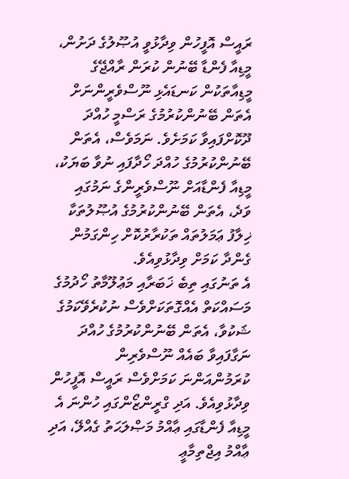ރައީސް އޮފީހުން ވިދާޅުވީ އުޞޫލުގެ ދަށުން، މީޑިއާ ފެންޑާ ބޭނުން ކުރަން ރާއްޖޭގެ މީޑިއާތަކުން ކަނޑައެޅި ނޫސްވެރީންނަށް އެތަން ބޭނުންކުރުމުގެ ރަސްމީ ހުއްދަ ދޫކޮށްފައިވާ ކަމަށެވެ. ނަމަވެސް، އެތަން ބޭނުންކުރުމުގެ ހުއްދަ ހޯދާފައި ނުވާ ބަޔަކު، މީޑިއާ ފެންޑާއަށް ނޫސްވެރީންގެ ނަމުގައި ވަދެ، އެތަން ބޭނުންކުރުމުގެ އުޞޫލުތަކާ ޚިލާފު ޢަމަލުތައް ތަކުރާރުކޮށް ހިންގަމުން ގެންދާ ކަމަށް ވިދާޅުވިއެވެ.
އެ ތަނުގައި ތިބެ ޚަބަރާއި މަޢުލޫމާތު ހޯދުމުގެ މަސައްކަތް އެއްގޮތަކަށްވެސް ނުކުރެވޭކަމުގެ ޝަކުވާ، އެތަން ބޭނުންކުރުމުގެ ހުއްދަ ނަގާފައިވާ ބައެއް ނޫސްވެރިން ކުރަމުންއަންނަ ކަމަށްވެސް ރައީސް އޮފީހުން ވިދާޅުވިއެވެ. އަދި ގްރީންޒޯންގައި ހުންނަ އެ މީޑިއާ ފެންޑާގައި ޢާއްމު މަޞްލަޙަތު ގެއްލޭ، އަދި ޢާއްމު އިޖްތިމާޢީ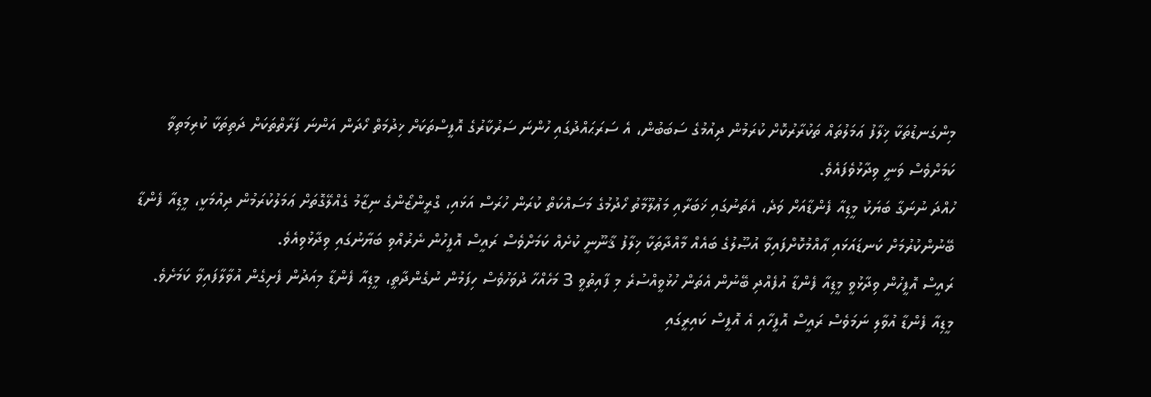މިންގަނޑުތަކާ ޚިލާފު ޢަމަލުތައް ތަކުރާރުކޮށް ކުރަމުން ދިއުމުގެ ސަބަބުން، އެ ސަރަޙައްދުގައި ހުންނަ ސަރުކާރުގެ އޮފީސްތަކަށް ޚިދުމަތް ހޯދަން އަންނަ ފަރާތްތަކަށް ދަތިތަކާ ކުރިމަތިވާ ކަމަށްވެސް ވަނީ ވިދާޅުވެފައެވެ.
ހުއްދަ ނުނަގާ ބަޔަކު މީޑިއާ ފެންޑާއަށް ވަދެ، އެތަނުގައި ޚަބަރާއި މަޢުލޫމާތު ހޯދުމުގެ މަސައްކަތް ކުރަން ހުރަސް އަޅައި، ގްރީންޒޯންގެ ނިޒާމު ގެއްލޭގޮތަށް ޢަމަލުކުރަމުން ދިއުމަކީ، މީޑިއާ ފެންޑާ ބޭނުންކުރުމަށް ކަނޑައަޅައި ޢާއްމުކޮށްފައިވާ އުޞޫލުގެ ބައެއް މާއްދާތަކާ ޚިލާފު ޤާނޫނީ ކުށެއް ކަމަށްވެސް ރައީސް އޮފީހުން ނެރުއްވި ބަޔާނުގައި ވިދާޅުވިއެވެ.
ރައީސް އޮފީހުން ވިދާޅުވީ މީޑިއާ ފެންޑާ އުފެއްދި ބޭނުން އެތަން ހުޅުވީއްސުރެ މި ފާއިތުވީ 3 މަހެއްހާ ދުވަހުވެސް ހިފަމުން ނުގެންދާތީ، މީޑިއާ ފެންޑާ މިއަދުން ފެށިގެން އުވާލާފައިވާ ކަމަށެވެ. މީޑިއާ ފެންޑާ އުވާލި ނަމަވެސް ރައީސް އޮފީހާއި އެ އޮފީސް ކައިރީގައި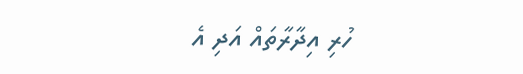ހުރި އިދާރާތައް އަދި އެ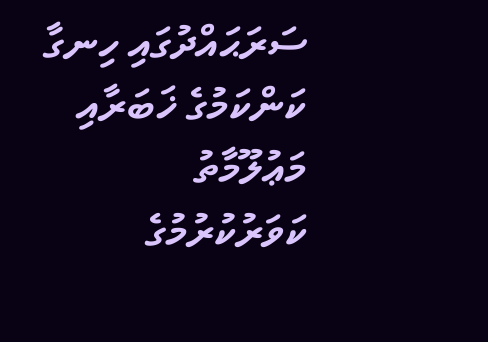ސަރަޙައްދުގައި ހިނގާ ކަންކަމުގެ ޚަބަރާއި މަޢުލޫމާތު ކަވަރުކުރުމުގެ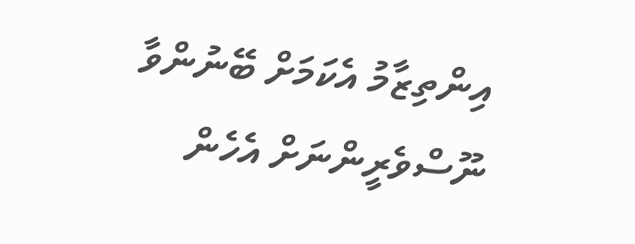އިންތިޒާމު އެކަމަށް ބޭނުންވާ ނޫސްވެރީންނަށް އެހެން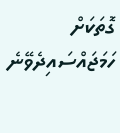ގޮތަކަށް ހަމަޖައްސައިދެވޭނެ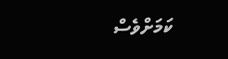ކަމަށްވެސް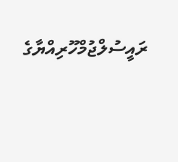ރައީސުލްޖުމްހޫރިއްޔާގެ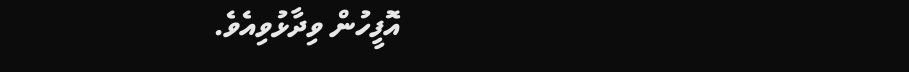އޮފީހުން ވިދާޅުވިއެވެ.